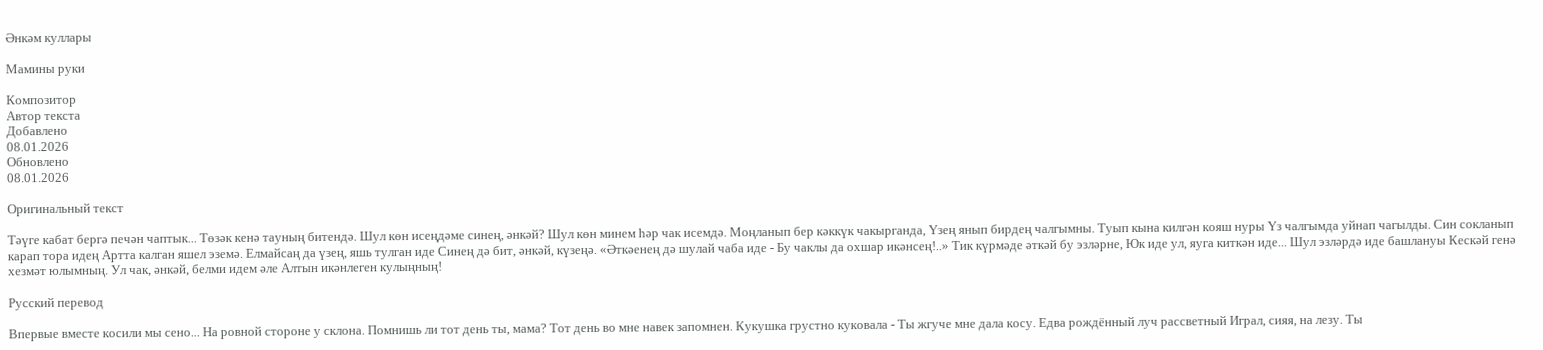Әнкәм куллары

Мамины руки

Композитор
Автор текста
Добавлено
08.01.2026
Обновлено
08.01.2026

Оригинальный текст

Тәүге кабат бергә печән чаптык... Төзәк кенә тауның битендә. Шул көн исеңдәме синең, әнкәй? Шул көн минем һәр чак исемдә. Моңланып бер кәккүк чакырганда, Үзең янып бирдең чалгымны. Туып кына килгән кояш нуры Үз чалгымда уйнап чагылды. Син сокланып карап тора идең Артта калган яшел эземә. Елмайсаң да үзең, яшь тулган иде Синең дә бит, әнкәй, күзеңә. «Әткәенең дә шулай чаба иде - Бу чаклы да охшар икәнсең!..» Тик күрмәде әткәй бу эзләрне, Юк иде ул, яуга киткән иде... Шул эзләрдә иде башлануы Кескәй генә хезмәт юлымның. Ул чак, әнкәй, белми идем әле Алтын икәнлеген кулыңның!

Русский перевод

Впервые вместе косили мы сено... На ровной стороне у склона. Помнишь ли тот день ты, мама? Тот день во мне навек запомнен. Кукушка грустно куковала - Ты жгуче мне дала косу. Едва рождённый луч рассветный Играл, сияя, на лезу. Ты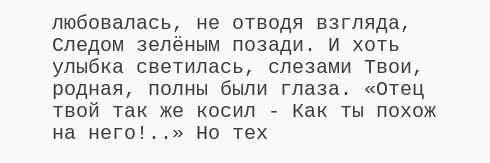любовалась, не отводя взгляда, Следом зелёным позади. И хоть улыбка светилась, слезами Твои, родная, полны были глаза. «Отец твой так же косил - Как ты похож на него!..» Но тех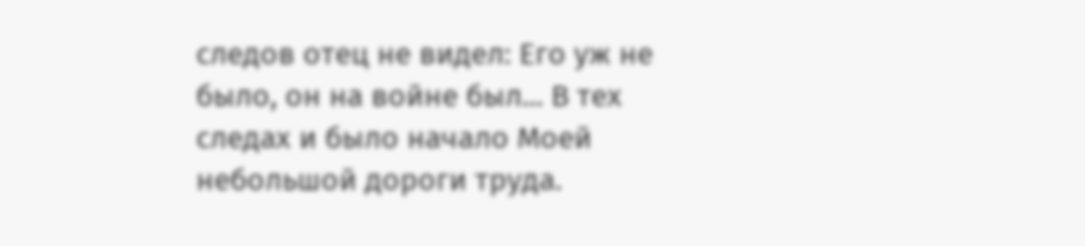следов отец не видел: Его уж не было, он на войне был... В тех следах и было начало Моей небольшой дороги труда.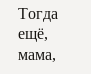Тогда ещё, мама,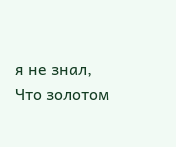я не знал, Что золотом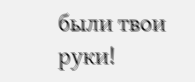были твои руки!